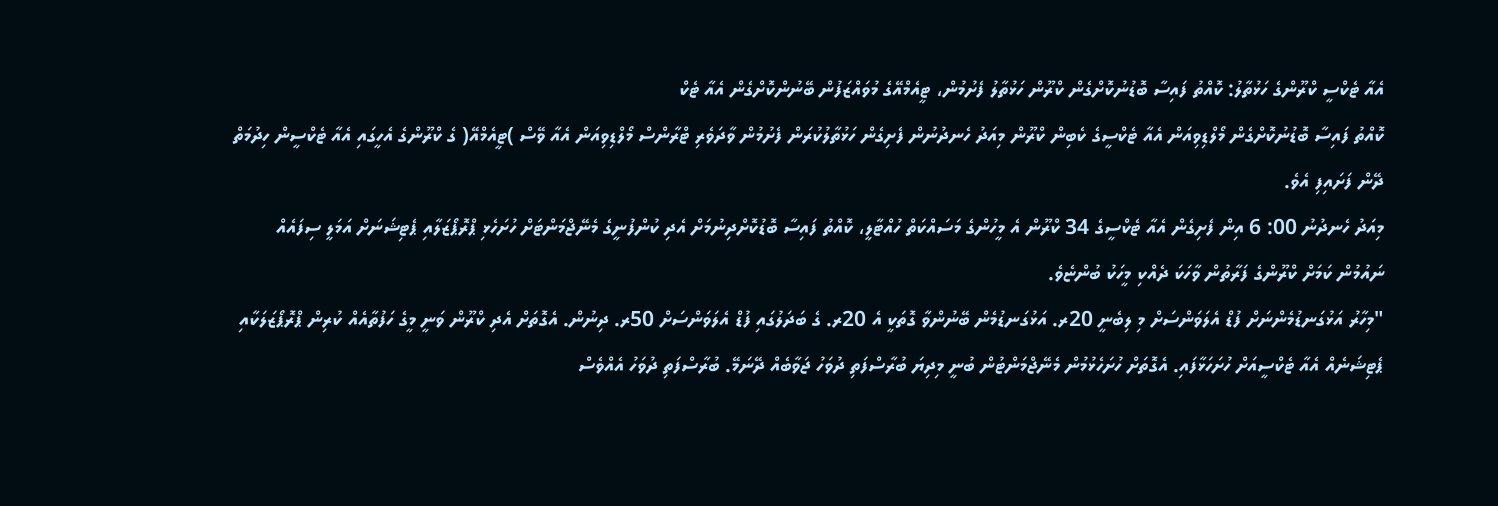އެއާ ޓެކްސީ ކްރޫންގެ ހަޅުތާލު: ކޮއްތު ފައިސާ ބޮޑުނުކޮށްގެން ކްރޫން ހަޅުތާލު ފެށުމުން، ޓީއެމްއޭގެ މުވައްޒަފުން ބޭނުންކޮށްގެން އެއާ ޓެކް
ކޮއްތު ފައިސާ ބޮޑުނުކޮށްގެން މޯލްޑިވިއަން އެއާ ޓެކްސީގެ ކެބިން ކްރޫން މިއަދު ހެނދުނުން ފެށިގެން ހަޅުތާލުކުރަން ފެށުމުން ވާދަވެރި ޓްރާންސް މޯލްޑިވިއަން އެއާ ވޭސް )ޓީއެމްއޭ( ގެ ކްރޫންގެ އެހީގައި އެއާ ޓެކްސީން ހިދުމަތް ދޭން ފަށައިފި އެވެ.
މިއަދު ހެނދުނު 00: 6 އިން ފެށިގެން އެއާ ޓެކްސީގެ 34 ކްރޫން އެ މީހުންގެ މަސައްކަތް ހުއްޓާލީ، ކޮއްތު ފައިސާ ބޮޑުކޮށްދިނުމަށް އެދި ކުންފުނީގެ މެނޭޖްމަންޓަށް ހުށަހެޅި ޕްރޮޕޯޒަލާއި ޕެޓިޝަނަށް އަމަލީ ސިފައެއް ނައުމުން ކަމަށް ކްރޫންގެ ފަރާތުން ވާހަކަ ދެއްކި މީހަކު ބުންޏެވެ.
"މިހާރު އަޅުގަނޑުމެންނަށް ފުޑް އެލަވަންސަށް މި ލިބެނީ 20ރ. އަޅުގަނޑުމެން ބޭނުންވާ ގޮތަކީ އެ 20ރ. ގެ ބަދަލުގައި ފުޑް އެލަވަންސަށް 50ރ. ދިނުން. އެގޮތަށް އެދި ކްރޫން ވަނީ މީގެ ހަފުތާއެއް ކުރިން ޕްރޮޕޯޒަލަކާއި ޕެޓިޝަނެއް އެއާ ޓެކްސީއަށް ހުށަހަޅާފައި. އެގޮތަށް ހުށަހެޅުމުން މެނޭޖްމަންޓުން ބުނީ މިދިޔަ ބުރާސްފަތި ދުވަހު ޖަވާބެއް ދޭނަމޭ. ބުރާސްފަތި ދުވަހު އެއްވެސް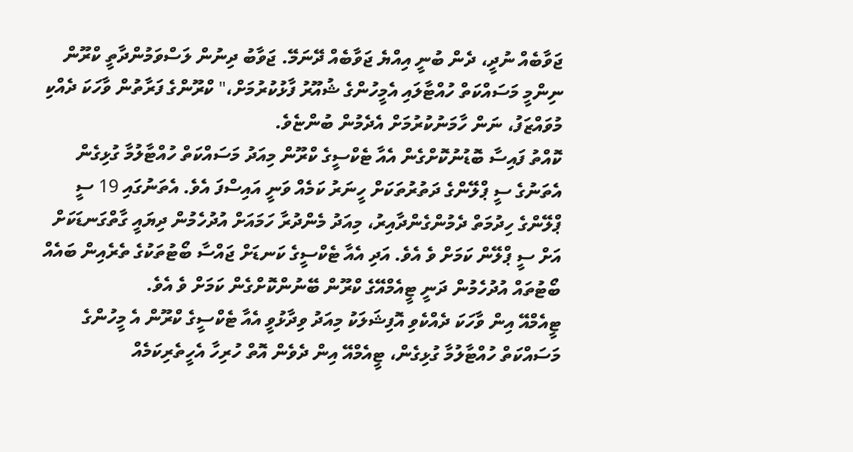ޖަވާބެއް ނުދީ، ދެން ބުނީ އިއްޔެ ޖަވާބެއް ދޭނަމޭ. ޖަވާބު ދިނުން ލަސްވަމުންދާތީ ކްރޫން ނިންމީ މަސައްކަތް ހުއްޓާލައި އެމީހުންގެ ޝުއޫރު ފާޅުކުރުމަށް،" ކްރޫންގެ ފަރާތުން ވާހަކަ ދެއްކި މުވައްޒަފު، ނަން ހާމަނުކުރުމަށް އެދެމުން ބުންޏެވެ.
ކޮއްތު ފައިސާ ބޮޑުނުކޮށްގެން އެއާ ޓެކްސީގެ ކްރޫން މިއަދު މަސައްކަތް ހުއްޓާލުމާ ގުޅިގެން އެތަނުގެ ސީ ޕްލޭންގެ ދަތުރުތަކަށް ހީނަރު ކަމެއް ވަނީ އައިސްފަ އެވެ. އެތަނުގައި 19 ސީ ޕްލޭންގެ ހިދުމަތް ދެމުންގެންދާއިރު، މިއަދު މެންދުރާ ހަމައަށް އުދުހެމުން ދިޔައީ ގާތްގަނޑަކަށް އަށް ސީ ޕްލޭން ކަމަށް ވެ އެވެ. އަދި އެއާ ޓެކްސީގެ ކަނޑަށް ޖައްސާ ބޯޓުތަކުގެ ތެރެއިން ބައެއް ބޯޓުތައް އުދުހެމުން ދަނީ ޓީއެމްއޭގެ ކްރޫން ބޭނުންކޮށްގެން ކަމަށް ވެ އެވެ.
ޓީއެމްއޭ އިން ވާހަކަ ދެއްކެވި އޮފިޝަލަކު މިއަދު ވިދާޅުވީ އެއާ ޓެކްސީގެ ކްރޫން އެ މީހުންގެ މަސައްކަތް ހުއްޓާލުމާ ގުޅިގެން، ޓީއެމްއޭ އިން ދެވެން އޮތް ހުރިހާ އެހީތެރިކަމެއް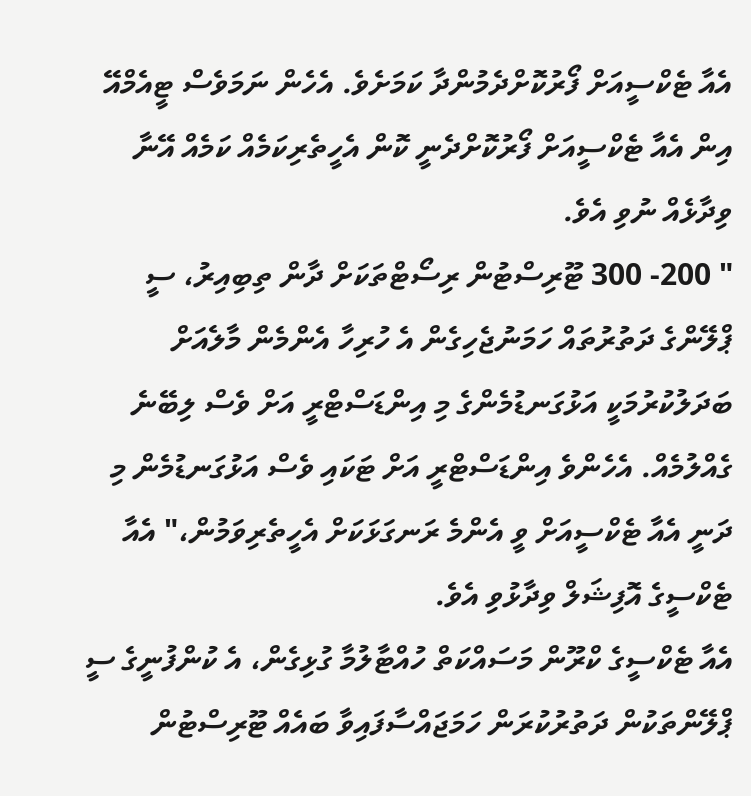އެއާ ޓެކްސީއަށް ފޯރުކޮށްދެމުންދާ ކަމަށެވެ. އެހެން ނަމަވެސް ޓީއެމްއޭ އިން އެއާ ޓެކްސީއަށް ފޯރުކޮށްދެނީ ކޮން އެހީތެރިކަމެއް ކަމެއް އޭނާ ވިދާޅެއް ނުވި އެވެ.
" 200- 300 ޓޫރިސްޓުން ރިސޯޓްތަކަށް ދާން ތިބިއިރު، ސީ ޕްލޭންގެ ދަތުރުތައް ހަމަނުޖެހިގެން އެ ހުރިހާ އެންމެން މާލެއަށް ބަދަލުކުރުމަކީ އަޅުގަނޑުމެންގެ މި އިންޑަސްޓްރީ އަށް ވެސް ލިބޭނެ ގެއްލުމެއް. އެހެންވެ އިންޑަސްޓްރީ އަށް ޓަކައި ވެސް އަޅުގަނޑުމެން މި ދަނީ އެއާ ޓެކްސީއަށް ވީ އެންމެ ރަނގަޅަކަށް އެހީތެރިވަމުން،" އެއާ ޓެކްސީގެ އޮފިޝަލް ވިދާޅުވި އެވެ.
އެއާ ޓެކްސީގެ ކްރޫން މަސައްކަތް ހުއްޓާލުމާ ގުޅިގެން، އެ ކުންފުނީގެ ސީ ޕްލޭންތަކުން ދަތުރުކުރަން ހަމަޖައްސާފައިވާ ބައެއް ޓޫރިސްޓުން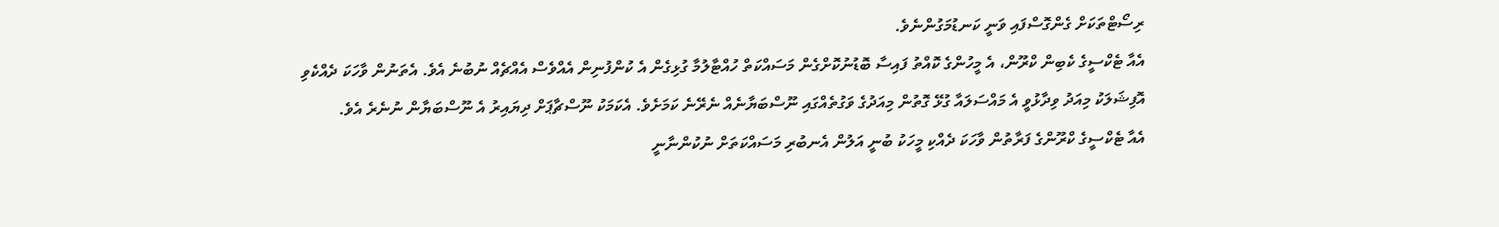ރިސޯޓްތަކަށް ގެންގޮސްފައި ވަނީ ކަނޑުމަގުންނެވެ.
އެއާ ޓެކްސީގެ ކެބިން ކްރޫން، އެ މީހުންގެ ކޮއްތު ފައިސާ ބޮޑުނުކޮށްގެން މަސައްކަތް ހުއްޓާލުމާ ގުޅިގެން އެ ކުންފުނިން އެއްވެސް އެއްޗެއް ނުބުނެ އެވެ. އެތަނުން ވާހަކަ ދެއްކެވި އޮފިޝަލަކު މިއަދު ވިދާޅުވީ އެ މައްސަލައާ ގުޅޭ ގޮތުން މިއަދުގެ ވަގުތެއްގައި ނޫސްބަޔާނެއް ނެރޭނެ ކަމަށެވެ. އެކަމަކު ނޫސްޗާޕަށް ދިޔައިރު އެ ނޫސްބަޔާން ނުނެރެ އެވެ.
އެއާ ޓެކްސީގެ ކްރޫންގެ ފަރާތުން ވާހަކަ ދެއްކި މީހަކު ބުނީ އަލުން އެނބުރި މަސައްކަތަށް ނުކުންނާނީ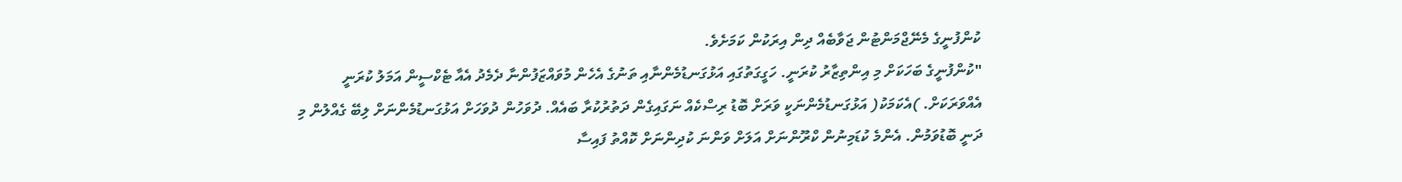ކުންފުނީގެ މެނޭޖްމަންޓުން ޖަވާބެއް ދިން އިރަކުން ކަމަށެވެ.
"ކުންފުނީގެ ބަހަކަށް މި އިންތިޒާރު ކުރަނީ. ހަގީގަތުގައި އަޅުގަނޑުމެންނާއި ތަނުގެ އެހެން މުވައްޒަފުންނާ ދެމެދު އެއާ ޓެކްސީން އަމަލު ކުރަނީ އެއްވަރަކަށް. )އެކަމަކު( އަޅުގަނޑުމެންނަކީ ވަރަށް ބޮޑު ރިސްކެއް ނަގައިގެން ދަތުރުކުރާ ބައެއް. ދުވަހުން ދުވަހަށް އަޅުގަނޑުމެންނަށް ލިބޭ ގެއްލުން މި ދަނީ ބޮޑުވަމުން. އެންމެ ކުޑަމިނުން ކްރޫންނަށް އަލަށް ވަންނަ ކުދިންނަށް ކޮއްތު ފައިސާ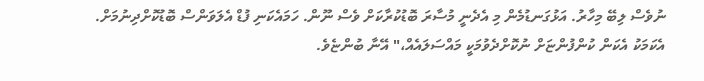ނުވެސް ލިބޭ މިހާރު. އަޅުގަނޑުމެން މި އެދެނީ މުސާރަ ބޮޑުކުރާކަށް ވެސް ނޫން. ހަމައެކަނި ފުޑް އެލަވަންސް ބޮޑުކޮށްދިނުމަށް. އެކަމަކު އެކަން ކުންފުންޏަށް ނުކޮށްދެވުމަކީ މައްސަލައެއް،" އޭނާ ބުންޏެވެ.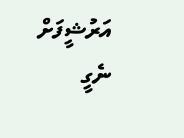އަރުޝީފަށް ނެގީ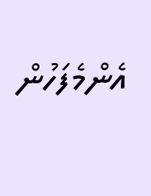އެންމެފަހުން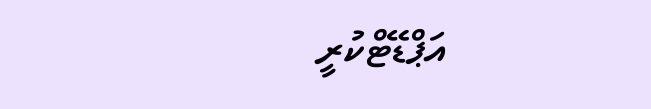އަޕްޑޭޓްކުރީ